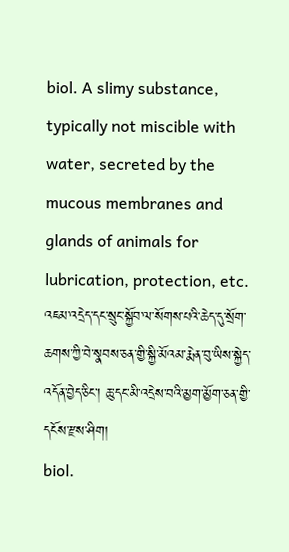biol. A slimy substance, typically not miscible with water, secreted by the mucous membranes and glands of animals for lubrication, protection, etc. འཇམ་འདྲེད་དང་སྲུང་སྐྱོབ་ལ་སོགས་པའི་ཆེད་དུ་སྲོག་ཆགས་ཀྱི་བེ་སྣབས་ཅན་གྱི་སྐྱི་མོའམ་རྨེན་བུ་ཡིས་སྐྱེད་འདོན་བྱེད་ཅིང་། ཆུ་དང་མི་འདྲེས་བའི་མྱག་མྱོག་ཅན་གྱི་དངོས་རྫས་ཤིག།
biol.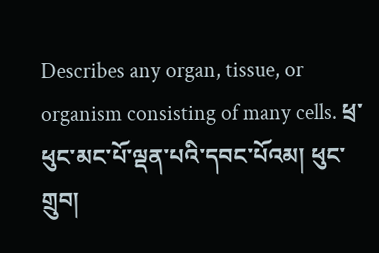Describes any organ, tissue, or organism consisting of many cells. ཕྲ་ཕུང་མང་པོ་ལྡན་པའི་དབང་པོའམ། ཕུང་གྲུབ།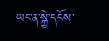ཡང་ན་སྐྱེ་དངོས་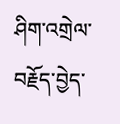ཤིག་འགྲེལ་བརྗོད་བྱེད་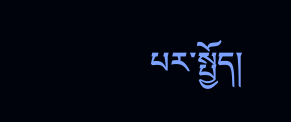པར་སྤྱོད།